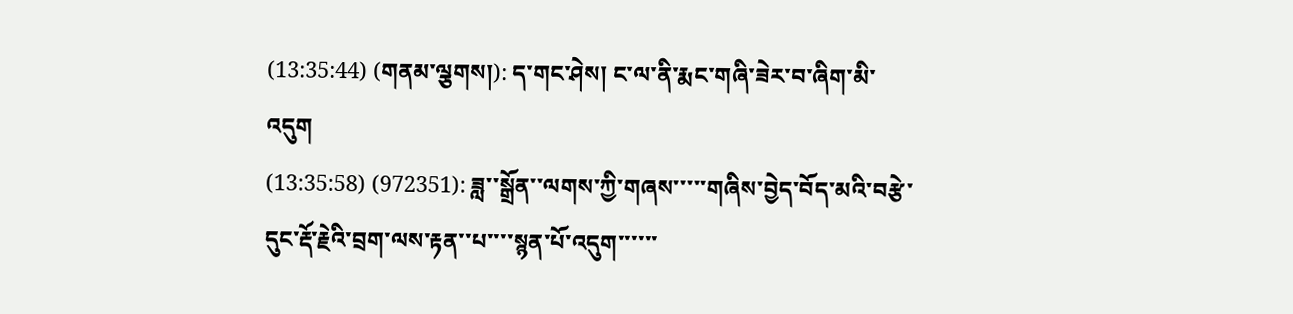(13:35:44) (གནམ་ལྕགས།): ད་གང་ཤེས། ང་ལ་ནི་རྨང་གཞི་ཟེར་བ་ཞིག་མི་འདུག
(13:35:58) (972351): ཟླ་་སྒྲོན་་ལགས་ཀྱི་གཞས་་་་་གཞིས་བྱེད་བོད་མའི་བརྩེ་དུང་རྡོ་རྗེའི་བྲག་ལས་རྟན་་པ་་་་སྙན་པོ་འདུག་་་་་་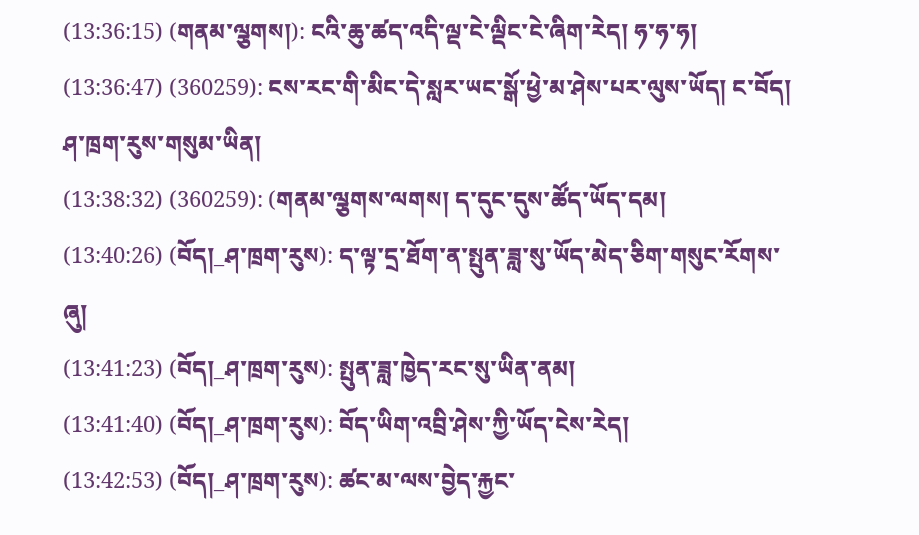(13:36:15) (གནམ་ལྕགས།): ངའི་ཆུ་ཚད་འདི་ལྡ་ངེ་ལྡིང་ངེ་ཞིག་རེད། ཧ་ཧ་ཧ།
(13:36:47) (360259): ངས་རང་གི་མིང་དེ་སླར་ཡང་སྒོ་ཕྱེ་མ་ཤེས་པར་ལུས་ཡོད། ང་བོད། ཤ་ཁྲག་རུས་གསུམ་ཡིན།
(13:38:32) (360259): (གནམ་ལྕགས་ལགས། ད་དུང་དུས་ཚོད་ཡོད་དམ།
(13:40:26) (བོད།_ཤ་ཁྲག་རུས): ད་ལྟ་དྲ་ཐོག་ན་སྤུན་ཟླ་སུ་ཡོད་མེད་ཅིག་གསུང་རོགས་ཞུ།
(13:41:23) (བོད།_ཤ་ཁྲག་རུས): སྤུན་ཟླ་ཁྱེད་རང་སུ་ཡིན་ནམ།
(13:41:40) (བོད།_ཤ་ཁྲག་རུས): བོད་ཡིག་འབྲི་ཤེས་ཀྱི་ཡོད་ངེས་རེད།
(13:42:53) (བོད།_ཤ་ཁྲག་རུས): ཚང་མ་ལས་བྱེད་རྐྱང་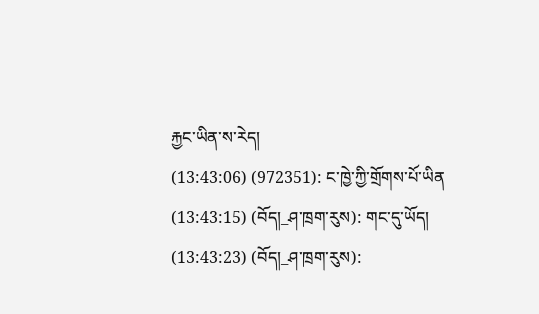རྐྱང་ཡིན་ས་རེད།
(13:43:06) (972351): ང་ཁྱེ་ཀྱི་གྲོགས་པོ་ཡིན
(13:43:15) (བོད།_ཤ་ཁྲག་རུས): གང་དུ་ཡོད།
(13:43:23) (བོད།_ཤ་ཁྲག་རུས):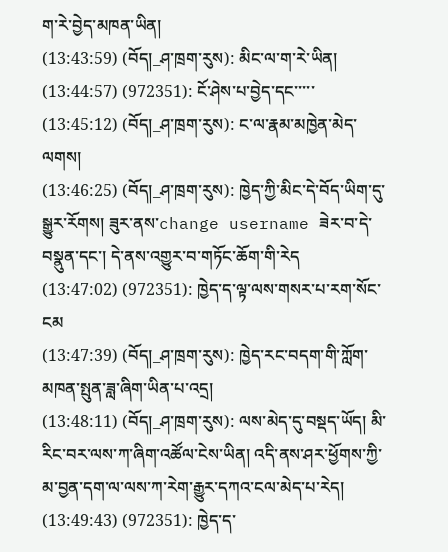ག་རེ་བྱེད་མཁན་ཡིན།
(13:43:59) (བོད།_ཤ་ཁྲག་རུས): མིང་ལ་ག་རེ་ཡིན།
(13:44:57) (972351): ངོ་ཤེས་པ་བྱེད་དང་་་་་
(13:45:12) (བོད།_ཤ་ཁྲག་རུས): ང་ལ་རྣམ་མཁྱེན་མེད་ལགས།
(13:46:25) (བོད།_ཤ་ཁྲག་རུས): ཁྱེད་ཀྱི་མིང་དེ་བོད་ཡིག་དུ་སྒྱུར་རོགས། ཟུར་ནས་change username ཟེར་བ་དེ་བསྣུན་དང་། དེ་ནས་འགྱུར་བ་གཏོང་ཆོག་གི་རེད
(13:47:02) (972351): ཁྱེད་ད་ལྟ་ལས་གསར་པ་རག་སོང་ངམ
(13:47:39) (བོད།_ཤ་ཁྲག་རུས): ཁྱེད་རང་བདག་གི་ཀློག་མཁན་སྤུན་ཟླ་ཞིག་ཡིན་པ་འདྲ།
(13:48:11) (བོད།_ཤ་ཁྲག་རུས): ལས་མེད་དུ་བསྡད་ཡོད། མི་རིང་བར་ལས་ཀ་ཞིག་འཚོལ་ངེས་ཡིན། འདི་ནས་ཤར་ཕྱོགས་ཀྱི་མ་བྱན་དག་ལ་ལས་ཀ་རེག་རྒྱུར་དཀའ་ངལ་མེད་པ་རེད།
(13:49:43) (972351): ཁྱེད་ད་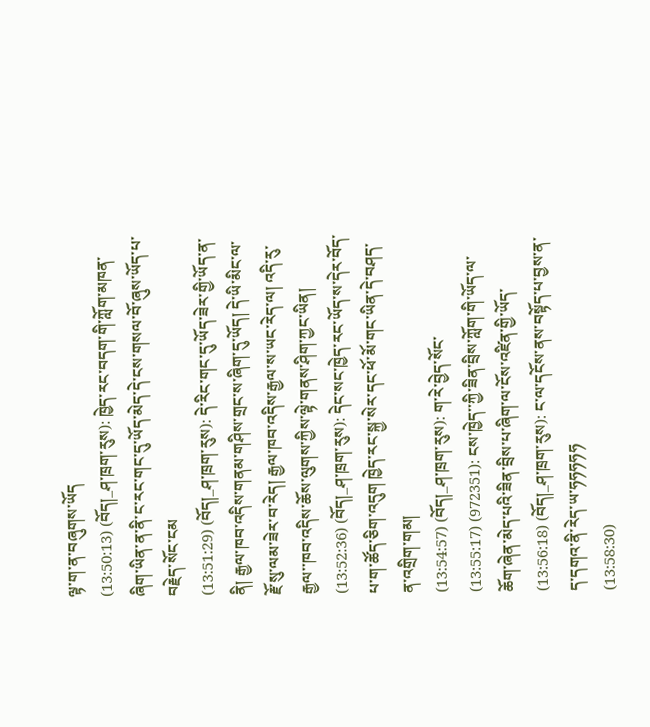ལྟ་ག་ན་བཞུགས་ཡོད
(13:50:13) (བོད།_ཤ་ཁྲག་རུས): ཁྱེད་རང་བདག་གི་ཀློག་མཁན་ཞིག་ཡིན་ན་ནི་ང་རང་གང་དུ་ཡོད་མེད་དེ་ངས་གསལ་བོ་ཞུས་ཡོད་པ་བརྗེད་སོང་ངམ
(13:51:29) (བོད།_ཤ་ཁྲག་རུས): དེ་རིང་གང་དུ་ཡོད་ཟེར་གྱི་ཡོད་ན་ནི། རྒྱལ་ཁབ་འདིས་གནམ་གཤིས་གྲང་ས་ཞིག་དུ་ཡོད། དེ་ཡི་མིང་ལ་རྗོ་སུ་ལམ་ཟེར་བ་རེད། རྒྱལ་ཁབ་འདིས་རྒྱལ་ས་ཡང་རེད་ལ། འདི་རུ་རྒྱལ་་ཁབ་འདིས་ཆོས་ལུགས་ཀྱིས་ལྟེ་གནས་ཤིག་ཀྱང་ཡིན།
(13:52:36) (བོད།_ཤ་ཁྲག་རུས): དེང་སང་ཁྱེད་རང་ཡོད་ས་དེར་བོད་པ་ག་ཚོད་ཅིག་འདུག ཁྱེད་རང་སྐྱ་སེར་དང་ཕོ་མོ་གང་ཡིན་དེ་བཤད་ན་འགྲིག་གམ།
(13:54:57) (བོད།_ཤ་ཁྲག་རུས): ག་རེ་བྱེད་སོང་
(13:55:17) (972351): ངས་ཁྱེད་་ཀྱི་ཟིན་བྲིས་ཀློག་གི་ཡོད་ལ་ཆོག་ཞེན་མེད་པའི་ཟིན་བྲིས་པ་ཞིག་ལ་ངོས་འཛིན་གྱི་ཡོད་
(13:56:18) (བོད།_ཤ་ཁྲག་རུས): ང་ལ་དངོས་ནས་བསྟོད་པ་བྱས་ན་ད་དགའ་ནི་རེད་ཡ་ཧཧཧཧཧ
(13:58:30)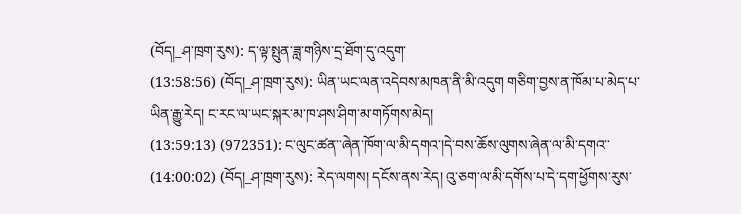(བོད།_ཤ་ཁྲག་རུས): ད་ལྟ་སྤུན་ཟླ་གཉིས་དྲ་ཐོག་དུ་འདུག་
(13:58:56) (བོད།_ཤ་ཁྲག་རུས): ཡིན་ཡང་ལན་འདེབས་མཁན་ནི་མི་འདུག གཅིག་བྱས་ན་ཁོམ་པ་མེད་པ་ཡིན་རྒྱུ་རེད། ང་རང་ལ་ཡང་སྐར་མ་ཁ་ཤས་ཤིག་མ་གཏོགས་མེད།
(13:59:13) (972351): ང་ལུང་ཚན་་ཞེན་ཁོག་ལ་མི་དགའ་།དེ་བས་ཆོས་ལུགས་ཞེན་ལ་མི་དགའ་་
(14:00:02) (བོད།_ཤ་ཁྲག་རུས): རེད་ལགས། དངོས་ནས་རེད། འུ་ཅག་ལ་མི་དགོས་པ་དེ་དག་ཕྱོགས་རུས་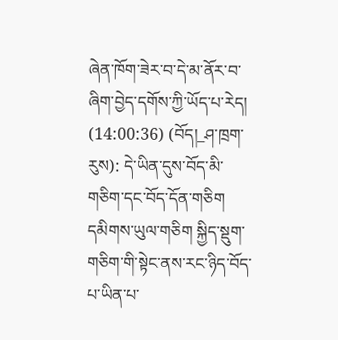ཞེན་ཁོག་ཟེར་བ་དེ་མ་ནོར་བ་ཞིག་བྱེད་དགོས་ཀྱི་ཡོད་པ་རེད།
(14:00:36) (བོད།_ཤ་ཁྲག་རུས): དེ་ཡིན་དུས་བོད་མི་གཅིག་དང་བོད་དོན་གཅིག དམིགས་ཡུལ་གཅིག སྐྱིད་སྡུག་གཅིག་གི་སྟེང་ནས་རང་ཉིད་བོད་པ་ཡིན་པ་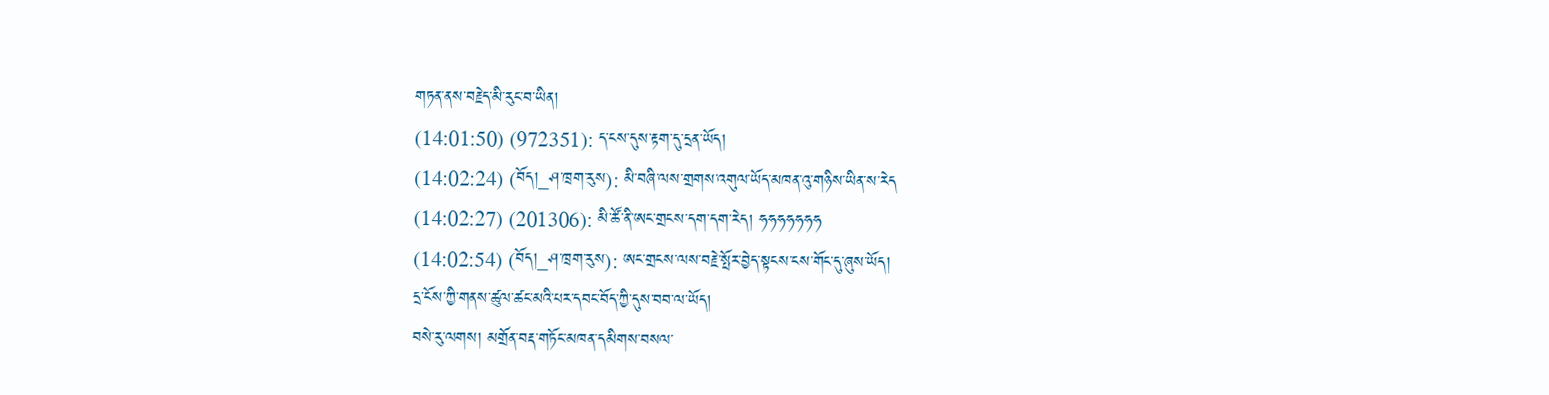གཏན་ནས་བརྗེད་མི་རུང་བ་ཡིན།
(14:01:50) (972351): ད་ངས་དུས་རྟག་དུ་དྲན་ཡོད།
(14:02:24) (བོད།_ཤ་ཁྲག་རུས): མི་བཞི་ལས་གྲགས་འགུལ་ཡོད་མཁན་འུ་གཉིས་ཡིན་ས་རེད
(14:02:27) (201306): མི་ཚོ་ནི་ཨང་གྲངས་དག་དག་རེད། ཧཧཧཧཧཧཧ
(14:02:54) (བོད།_ཤ་ཁྲག་རུས): ཨང་གྲངས་ལས་བརྗེ་སྤོར་བྱེད་སྟངས་ངས་གོང་དུ་ཞུས་ཡོད།
དྲ་ངོས་ཀྱི་གནས་ཚུལ་ཚང་མའི་པར་དབང་བོད་ཀྱི་དུས་བབ་ལ་ཡོད།
བསེ་རུ་ལགས། མགྲོན་བརྡ་གཏོང་མཁན་དམིགས་བསལ་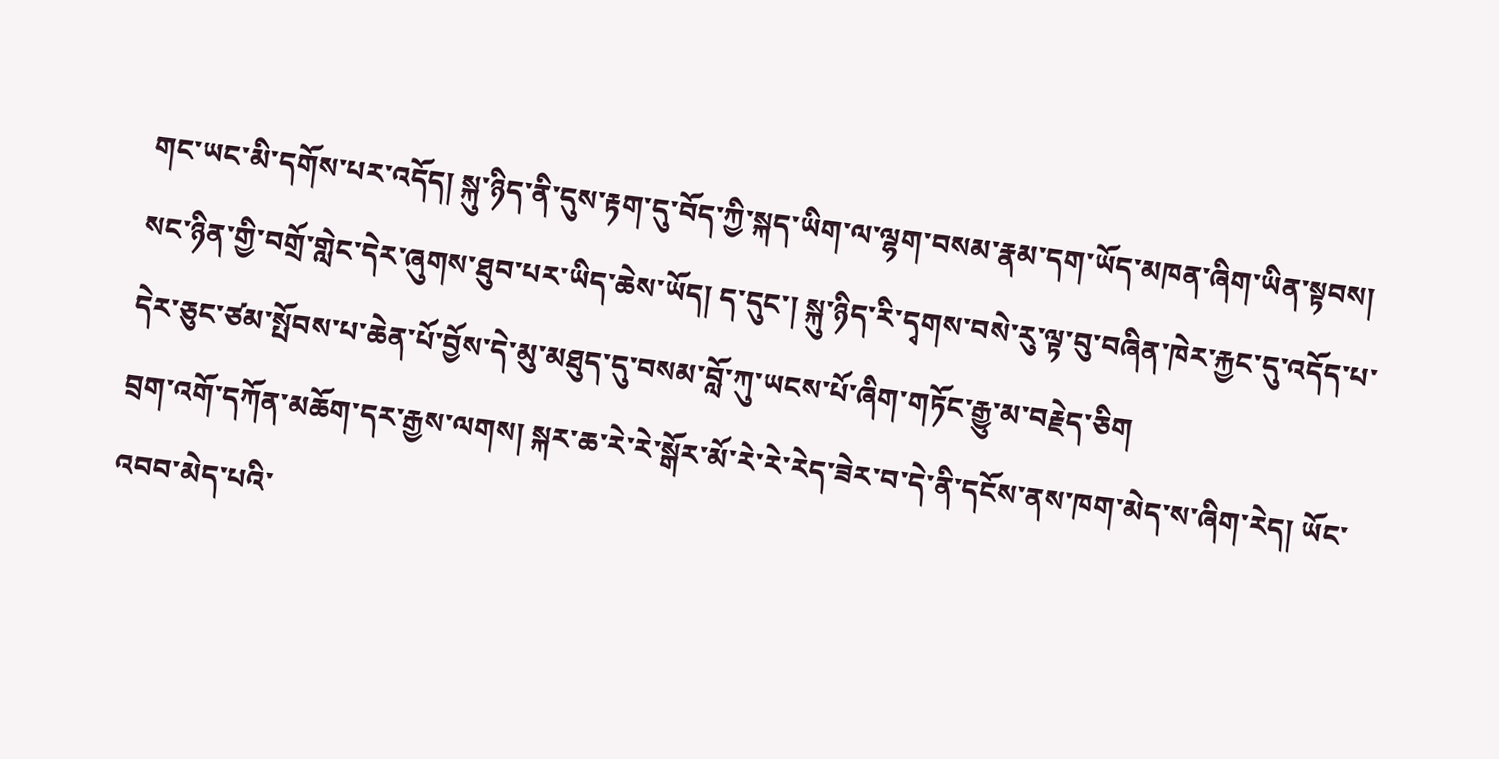གང་ཡང་མི་དགོས་པར་འདོད། སྐུ་ཉིད་ནི་དུས་རྟག་དུ་བོད་ཀྱི་སྐད་ཡིག་ལ་ལྷག་བསམ་རྣམ་དག་ཡོད་མཁན་ཞིག་ཡིན་སྟབས། སང་ཉིན་གྱི་བགྲོ་གླེང་དེར་ཞུགས་ཐུབ་པར་ཡིད་ཆེས་ཡོད། ད་དུང་། སྐུ་ཉིད་རི་དྭགས་བསེ་རུ་ལྟ་བུ་བཞིན་ཁེར་རྐྱང་དུ་འདོད་པ་དེར་ཅུང་ཙམ་སྤོབས་པ་ཆེན་པོ་བྱོས་དེ་མུ་མཐུད་དུ་བསམ་བློ་ཀུ་ཡངས་པོ་ཞིག་གཏོང་རྒྱུ་མ་བརྗེད་ཅིག
བྲག་འགོ་དཀོན་མཆོག་དར་རྒྱས་ལགས། སྐར་ཆ་རེ་རེ་སྒོར་མོ་རེ་རེ་རེད་ཟེར་བ་དེ་ནི་དངོས་ནས་ཁག་མེད་ས་ཞིག་རེད། ཡོང་འབབ་མེད་པའི་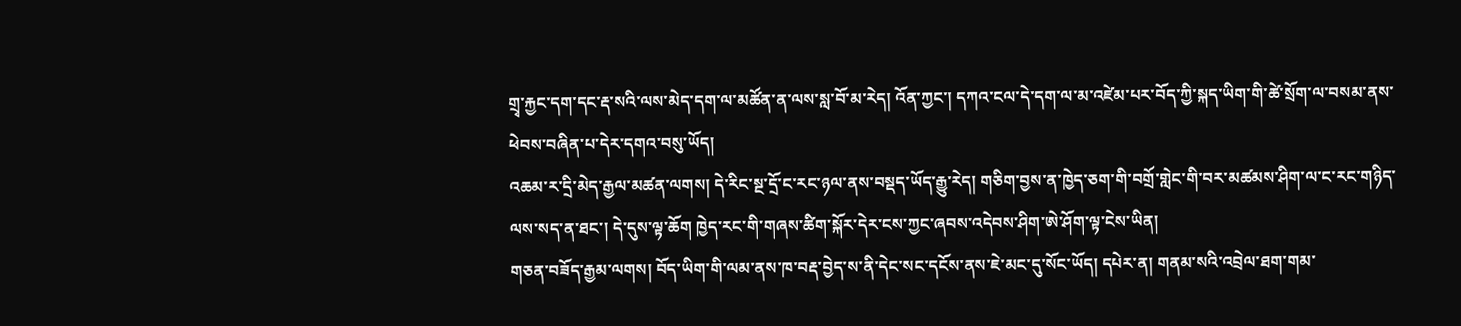གྲྭ་རྐྱང་དག་དང་རྡ་སའི་ལས་མེད་དག་ལ་མཚོན་ན་ལས་སླ་བོ་མ་རེད། འོན་ཀྱང་། དཀའ་ངལ་དེ་དག་ལ་མ་འཛེམ་པར་བོད་ཀྱི་སྐད་ཡིག་གི་ཚེ་སྲོག་ལ་བསམ་ནས་ཕེབས་བཞིན་པ་དེར་དགའ་བསུ་ཡོད།
འཆམ་ར་དྲི་མེད་རྒྱལ་མཚན་ལགས། དེ་རིང་སྔ་དྲོ་ང་རང་ཉལ་ནས་བསྡད་ཡོད་རྒྱུ་རེད། གཅིག་བྱས་ན་ཁྱེད་ཅག་གི་བགྲོ་གླེང་གི་བར་མཚམས་ཤིག་ལ་ང་རང་གཉིད་ལས་སད་ན་ཐང་། དེ་དུས་ལྟ་ཆོག ཁྱེད་རང་གི་གཞས་ཚིག་སྐོར་དེར་ངས་ཀྱང་ཞབས་འདེབས་ཤིག་ཨེ་ཤོག་ལྟ་ངེས་ཡིན།
གཅན་བཟོད་རྒྱམ་ལགས། བོད་ཡིག་གི་ལམ་ནས་ཁ་བརྡ་བྱེད་ས་ནི་དེང་སང་དངོས་ནས་ཇེ་མང་དུ་སོང་ཡོད། དཔེར་ན། གནམ་སའི་འབྲེལ་ཐག་གམ་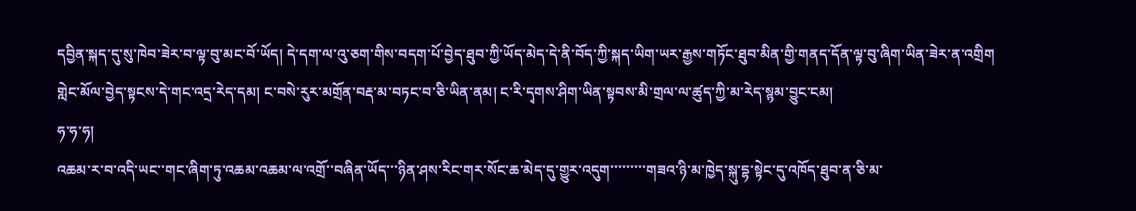དབྱིན་སྐད་དུ་སུ་ཁེབ་ཟེར་བ་ལྟ་བུ་མང་བོ་ཡོད། དེ་དག་ལ་འུ་ཅག་གིས་བདག་པོ་བྱེད་ཐུབ་ཀྱི་ཡོད་མེད་དེ་ནི་བོད་ཀྱི་སྐད་ཡིག་ཡར་རྒྱས་གཏོང་ཐུབ་མིན་གྱི་གནད་དོན་ལྟ་བུ་ཞིག་ཡིན་ཟེར་ན་འགྲིག
གླེང་མོལ་བྱེད་སྟངས་དེ་གང་འདྲ་རེད་དམ། ང་བསེ་རུར་མགྲོན་བརྡ་མ་བཏང་བ་ཅི་ཡིན་ནམ། ང་རི་དྭགས་ཤིག་ཡིན་སྟབས་མི་གྲལ་ལ་ཚུད་ཀྱི་མ་རེད་སྙམ་བྱུང་ངམ།
ཧ་ཧ་ཧ།
འཆམ་ར་བ་འདི་ཡང་་གང་ཞིག་ཏུ་འཆམ་འཆམ་ལ་འགྲོ་་བཞིན་ཡོད་་་ཉིན་ཤས་རིང་གར་སོང་ཆ་མེད་དུ་གྱུར་འདུག་་་་་་་་་གཟའ་ཉི་མ་ཁྱེད་སྐུ་དྷ་སྟེང་དུ་འཁོད་ཐུབ་ན་ཅི་མ་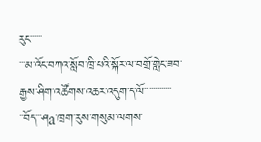རུང་་་་་་
་་་མ་འོང་བཀའ་སློབ་ཁྲི་པའི་སྐོར་ལ་བགྲོ་གླེང་ཟབ་རྒྱས་ཤིག་འཚོགས་འཆར་འདུག་ད་ལོ་་་་་་་་་་་་་
་་བོད་་་ཤa་ཁྲག་རུས་གསུམ་ལགས་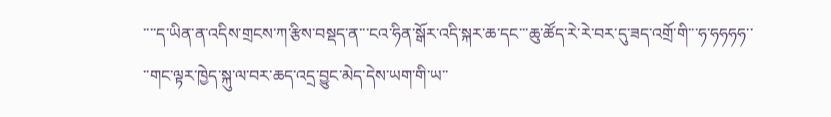་་་་ད་ཡིན་ན་འདིས་གྲངས་ཀ་རྩིས་བསྡད་ན་་་ངའ་ཧིན་སྒོར་འདི་སྐར་ཆ་དང་་་ཆུ་ཚོད་རེ་རེ་བར་དུ་ཟད་འགྲོ་གི་་་ཧ་ཧཧཧཧ་་
་་གང་ལྟར་ཁྱེད་སྐུ་ལ་བར་ཆད་འདྲ་བྱུང་མེད་དེས་ཡག་གི་ཡ་་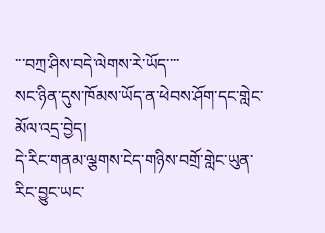་་་བཀྲ་ཤིས་བདེ་ལེགས་རེ་ཡོད་་་་
སང་ཉིན་དུས་ཁོམས་ཡོད་ན་ཕེབས་ཤོག་དང་གླེང་མོལ་འདྲ་བྱེད།
དེ་རིང་གནམ་ལྕགས་ངེད་གཉིས་བགྲོ་གླེང་ཡུན་རིང་བྱུང་ཡང་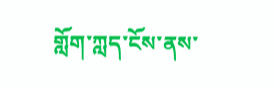གློག་ཀླད་ངོས་ནས་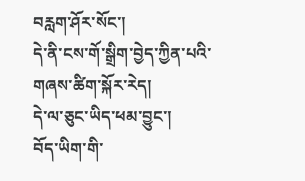བརླག་ཤོར་སོང་།
དེ་ནི་ངས་གོ་སྒྲིག་བྱེད་ཀྱིན་པའི་གཞས་ཚིག་སྐོར་རེད།
དེ་ལ་ཅུང་ཡིད་ཕམ་བྱུང་།
བོད་ཡིག་གི་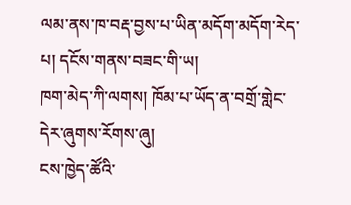ལམ་ནས་ཁ་བརྡ་བྱས་པ་ཡིན་མདོག་མདོག་རེད་པ། དངོས་གནས་བཟང་གི་ཡ།
ཁག་མེད་ཀི་ལགས། ཁོམ་པ་ཡོད་ན་བགྲོ་གླེང་དེར་ཞུགས་རོགས་ཞུ།
ངས་ཁྱེད་ཚོའི་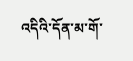འདིའི་དོན་མ་གོ་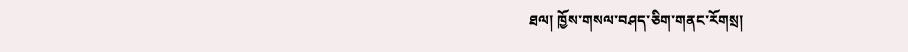ཐལ། ཁྱོས་གསལ་བཤད་ཅིག་གནང་རོགསྲ།